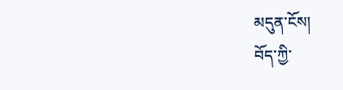མདུན་ངོས།
བོད་ཀྱི་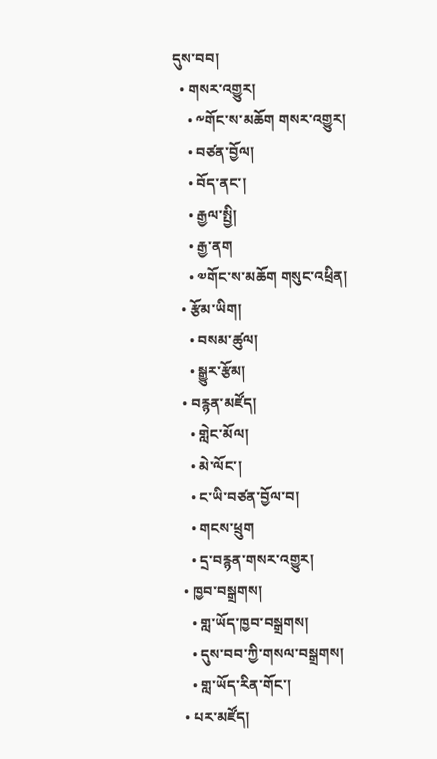དུས་བབ།
  • གསར་འགྱུར།
    • ༸གོང་ས་མཆོག གསར་འགྱུར།
    • བཙན་བྱོལ།
    • བོད་ནང་།
    • རྒྱལ་སྤྱི།
    • རྒྱ་ནག
    • ༧གོང་ས་མཆོག གསུང་འཕྲིན།
  • རྩོམ་ཡིག།
    • བསམ་ཚུལ།
    • སྒྱུར་རྩོམ།
  • བརྙན་མཛོད།
    • གླེང་མོལ།
    • མེ་ལོང་།
    • ང་ཡི་བཙན་བྱོལ་བ།
    • གངས་ཕྲུག
    • དྲ་བརྙན་གསར་འགྱུར།
  • ཁྱབ་བསྒྲགས།
    • གླ་ཡོད་ཁྱབ་བསྒྲགས།
    • དུས་བབ་ཀྱི་གསལ་བསྒྲགས།
    • གླ་ཡོད་རིན་གོང་།
  • པར་མཛོད།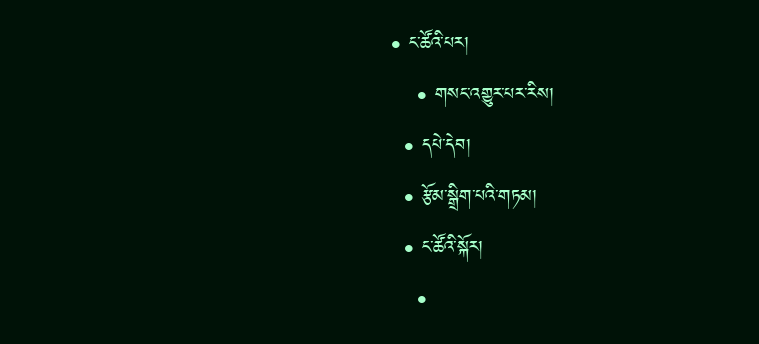• ང་ཚོའི་པར།
    • གསང་འགྱུར་པར་རིས།
  • དཔེ་དེབ།
  • རྩོམ་སྒྲིག་པའི་གཏམ།
  • ང་ཚོའི་སྐོར།
    •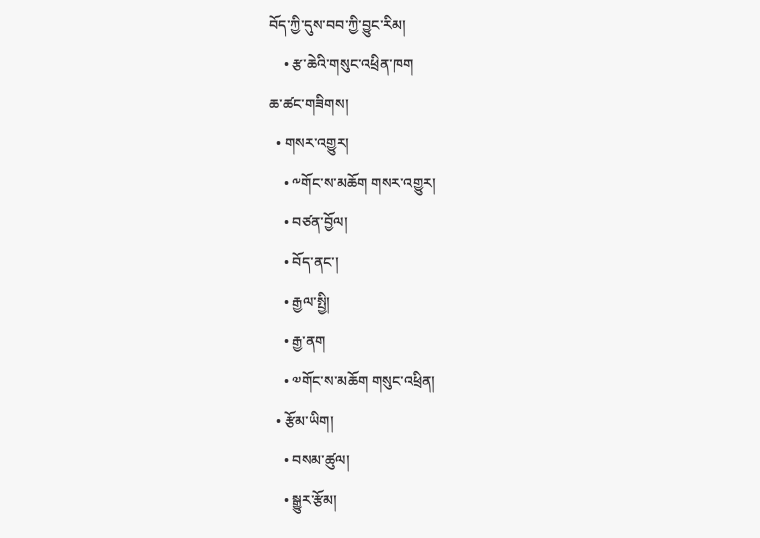བོད་ཀྱི་དུས་བབ་ཀྱི་བྱུང་རིམ།
    • རྩ་ཆེའི་གསུང་འཕྲིན་ཁག
ཆ་ཚང་གཟིགས།
  • གསར་འགྱུར།
    • ༸གོང་ས་མཆོག གསར་འགྱུར།
    • བཙན་བྱོལ།
    • བོད་ནང་།
    • རྒྱལ་སྤྱི།
    • རྒྱ་ནག
    • ༧གོང་ས་མཆོག གསུང་འཕྲིན།
  • རྩོམ་ཡིག།
    • བསམ་ཚུལ།
    • སྒྱུར་རྩོམ།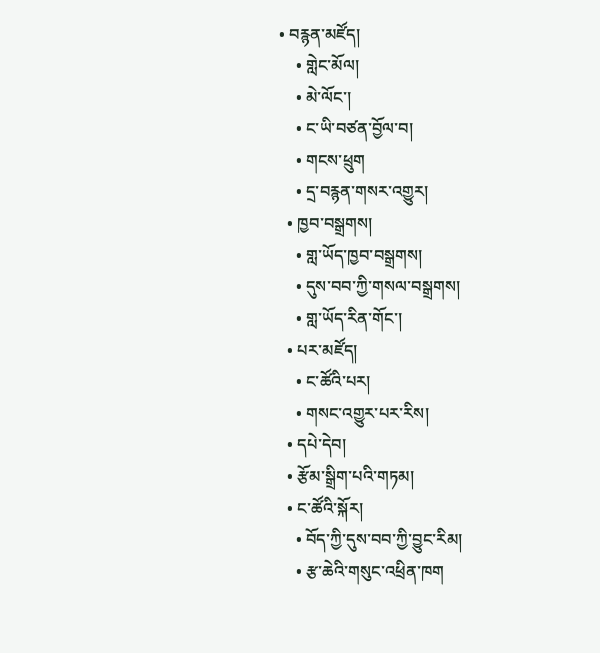• བརྙན་མཛོད།
    • གླེང་མོལ།
    • མེ་ལོང་།
    • ང་ཡི་བཙན་བྱོལ་བ།
    • གངས་ཕྲུག
    • དྲ་བརྙན་གསར་འགྱུར།
  • ཁྱབ་བསྒྲགས།
    • གླ་ཡོད་ཁྱབ་བསྒྲགས།
    • དུས་བབ་ཀྱི་གསལ་བསྒྲགས།
    • གླ་ཡོད་རིན་གོང་།
  • པར་མཛོད།
    • ང་ཚོའི་པར།
    • གསང་འགྱུར་པར་རིས།
  • དཔེ་དེབ།
  • རྩོམ་སྒྲིག་པའི་གཏམ།
  • ང་ཚོའི་སྐོར།
    • བོད་ཀྱི་དུས་བབ་ཀྱི་བྱུང་རིམ།
    • རྩ་ཆེའི་གསུང་འཕྲིན་ཁག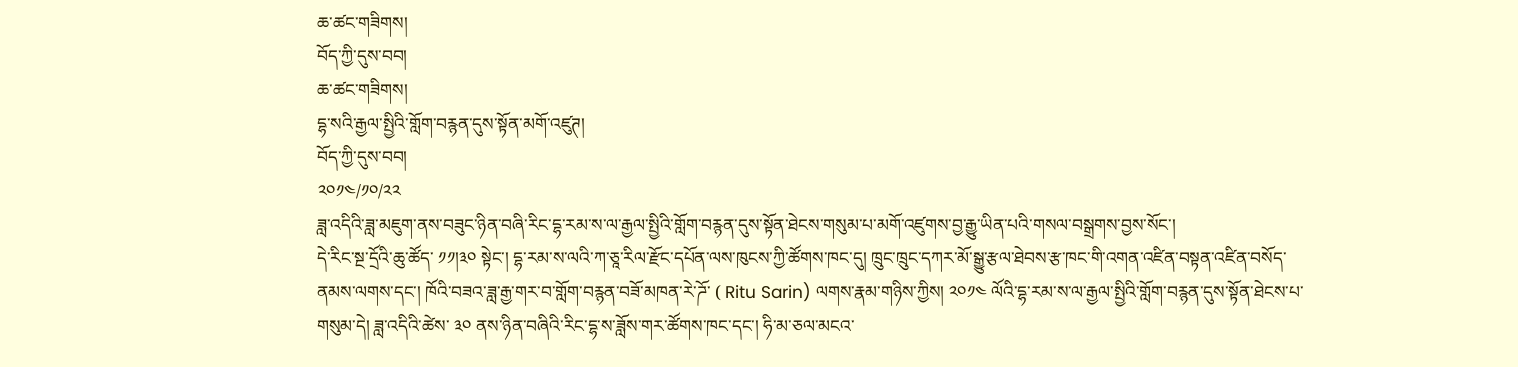ཆ་ཚང་གཟིགས།
བོད་ཀྱི་དུས་བབ།
ཆ་ཚང་གཟིགས།
དྷ་སའི་རྒྱལ་སྤྱིའི་གློག་བརྙན་དུས་སྟོན་མགོ་འཛུཊ།
བོད་ཀྱི་དུས་བབ།
༢༠༡༤/༡༠/༢༢
ཟླ་འདིའི་ཟླ་མཇུག་ནས་བཟུང་ཉིན་བཞི་རིང་དྷ་རམ་ས་ལ་རྒྱལ་སྤྱིའི་གློག་བརྙན་དུས་སྟོན་ཐེངས་གསུམ་པ་མགོ་འཛུགས་བྱ་རྒྱུ་ཡིན་པའི་གསལ་བསྒྲགས་བྱས་སོང་།
དེ་རིང་སྔ་དྲོའི་ཆུ་ཚོད་ ༡༡།༣༠ སྟེང་། དྷ་རམ་ས་ལའི་ཀ་ཅཱ་རིལ་རྫོང་དཔོན་ལས་ཁུངས་ཀྱི་ཚོགས་ཁང་དུ། ཁྲུང་ཁྲུང་དཀར་མོ་སྒྱུ་རྩལ་ཐེབས་རྩ་ཁང་གི་འགན་འཛིན་བསྟན་འཛིན་བསོད་ནམས་ལགས་དང་། ཁོའི་བཟའ་ཟླ་རྒྱ་གར་བ་གློག་བརྙན་བཟོ་མཁན་རེ་ཌོ་ ( Ritu Sarin) ལགས་རྣམ་གཉིས་ཀྱིས། ༢༠༡༤ ལོའི་དྷ་རམ་ས་ལ་རྒྱལ་སྤྱིའི་གློག་བརྙན་དུས་སྟོན་ཐེངས་པ་གསུམ་དེ། ཟླ་འདིའི་ཚེས་ ༣༠ ནས་ཉིན་བཞིའི་རིང་དྷ་ས་ཟློས་གར་ཚོགས་ཁང་དང་། ཧི་མ་ཅལ་མངའ་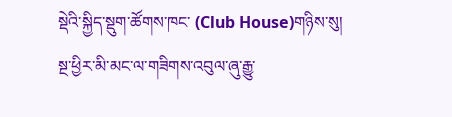སྡེའི་སྐྱིད་སྡུག་ཚོགས་ཁང་ (Club House)གཉིས་སུ། སྔ་ཕྱིར་མི་མང་ལ་གཟིགས་འབུལ་ཞུ་རྒྱུ་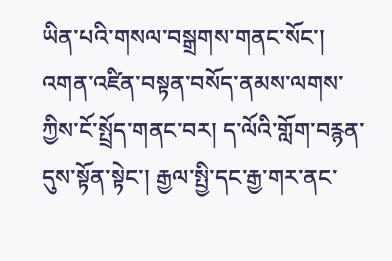ཡིན་པའི་གསལ་བསྒྲགས་གནང་སོང་།
འགན་འཛིན་བསྟན་བསོད་ནམས་ལགས་ཀྱིས་ངོ་སྤྲོད་གནང་བར། ད་ལོའི་གློག་བརྙན་དུས་སྟོན་སྟེང་། རྒྱལ་སྤྱི་དང་རྒྱ་གར་ནང་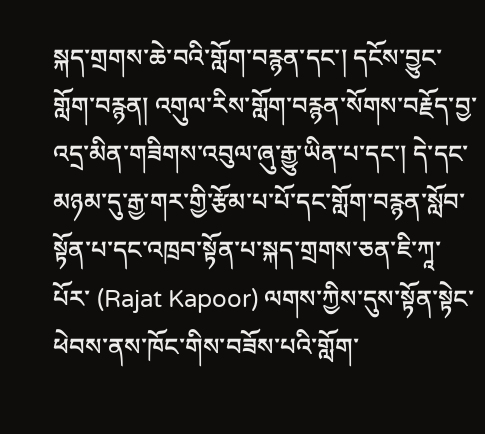སྐད་གྲགས་ཆེ་བའི་གློག་བརྙན་དང་། དངོས་བྱུང་གློག་བརྙན། འགུལ་རིས་གློག་བརྙན་སོགས་བརྗོད་བྱ་འདྲ་མིན་གཟིགས་འབུལ་ཞུ་རྒྱུ་ཡིན་པ་དང་། དེ་དང་མཉམ་དུ་རྒྱ་གར་གྱི་རྩོམ་པ་པོ་དང་གློག་བརྙན་སློབ་སྟོན་པ་དང་འཁྲབ་སྟོན་པ་སྐད་གྲགས་ཅན་ཇི་ཀཱ་པོར་ (Rajat Kapoor) ལགས་ཀྱིས་དུས་སྟོན་སྟེང་ཕེབས་ནས་ཁོང་གིས་བཟོས་པའི་གློག་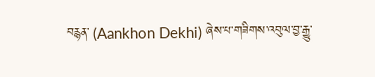བརྙན་ (Aankhon Dekhi) ཞེས་པ་གཟིགས་འབུལ་བྱ་རྒྱུ་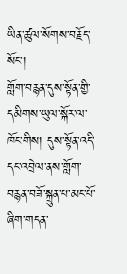ཡིན་ཚུལ་སོགས་བརྗོད་སོང་།
གློག་བརྙན་དུས་སྟོན་གྱི་དམིགས་ཡུལ་སྐོར་ལ་ཁོང་གིས། དུས་སྟོན་འདི་དང་འབྲེལ་ནས་གློག་བརྙན་བཟོ་སྐྲུན་པ་མང་པོ་ཞིག་གདན་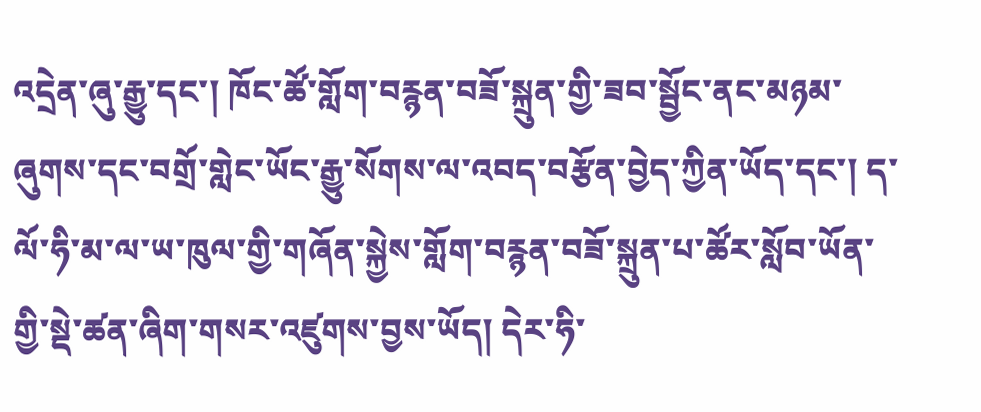འདྲེན་ཞུ་རྒྱུ་དང་། ཁོང་ཚོ་གློག་བརྙན་བཟོ་སྐྲུན་གྱི་ཟབ་སྦྱོང་ནང་མཉམ་ཞུགས་དང་བགྲོ་གླེང་ཡོང་རྒྱུ་སོགས་ལ་འབད་བརྩོན་བྱེད་ཀྱིན་ཡོད་དང་། ད་ལོ་ཧི་མ་ལ་ཡ་ཁུལ་གྱི་གཞོན་སྐྱེས་གློག་བརྙན་བཟོ་སྐྲུན་པ་ཚོར་སློབ་ཡོན་གྱི་སྡེ་ཚན་ཞིག་གསར་འཛུགས་བྱས་ཡོད། དེར་ཧི་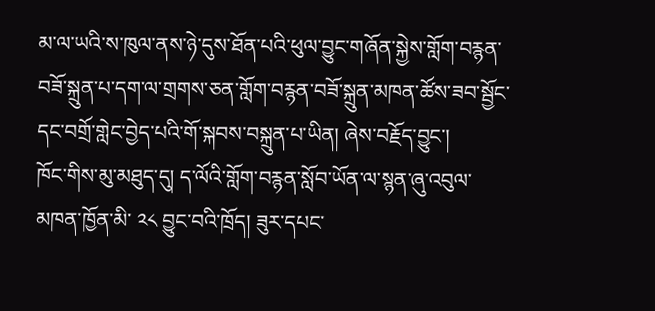མ་ལ་ཡའི་ས་ཁུལ་ནས་ཉེ་དུས་ཐོན་པའི་ཕུལ་བྱུང་གཞོན་སྐྱེས་གློག་བརྙན་བཟོ་སྐྲུན་པ་དག་ལ་གྲགས་ཅན་གློག་བརྙན་བཟོ་སྐྲུན་མཁན་ཚོས་ཟབ་སྦྱོང་དང་བགྲོ་གླེང་བྱེད་པའི་གོ་སྐབས་བསྐྲུན་པ་ཡིན། ཞེས་བརྗོད་བྱུང་།
ཁོང་གིས་མུ་མཐུད་དུ། ད་ལོའི་གློག་བརྙན་སློབ་ཡོན་ལ་སྙན་ཞུ་འབུལ་མཁན་ཁྱོན་མི་ ༢༨ བྱུང་བའི་ཁྲོད། ཟུར་དཔང་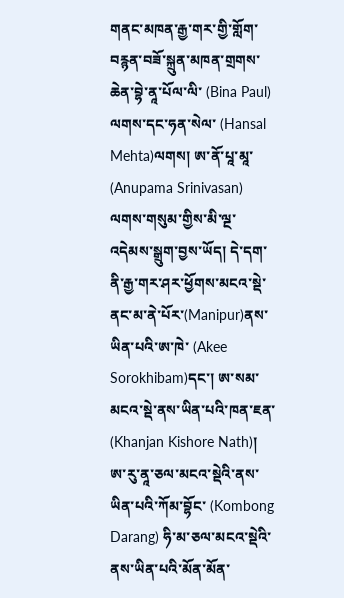གནང་མཁན་རྒྱ་གར་གྱི་གློག་བརྙན་བཟོ་སྐྲུན་མཁན་གྲགས་ཆེན་བྷེ་ནཱ་པོལ་ལི་ (Bina Paul) ལགས་དང་ཧན་སེལ་ (Hansal Mehta)ལགས། ཨ་ནོ་པཱ་མཱ་ (Anupama Srinivasan) ལགས་གསུམ་གྱིས་མི་ལྔ་འདེམས་སྒྲུག་བྱས་ཡོད། དེ་དག་ནི་རྒྱ་གར་ཤར་ཕྱོགས་མངའ་སྡེ་ནང་མ་ནེ་པོར་(Manipur)ནས་ཡིན་པའི་ཨ་ཁེ་ (Akee Sorokhibam)དང་། ཨ་སམ་མངའ་སྡེ་ནས་ཡིན་པའི་ཁན་ཇན་ (Khanjan Kishore Nath)། ཨ་རུ་ནཱ་ཅལ་མངའ་སྡེའི་ནས་ཡིན་པའི་ཀོམ་བྷོང་ (Kombong Darang) ཧི་མ་ཅལ་མངའ་སྡེའི་ནས་ཡིན་པའི་མོན་མོན་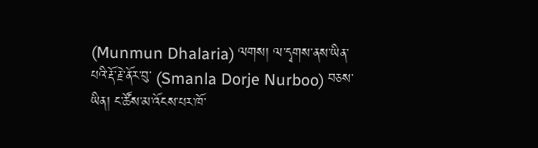(Munmun Dhalaria) ལགས། ལ་དྭགས་ནས་ཡིན་པའི་རྡོ་རྗེ་ནོར་བུ་ (Smanla Dorje Nurboo) བཅས་ཡིན། ང་ཚོས་མ་འོངས་པར་ཁོ་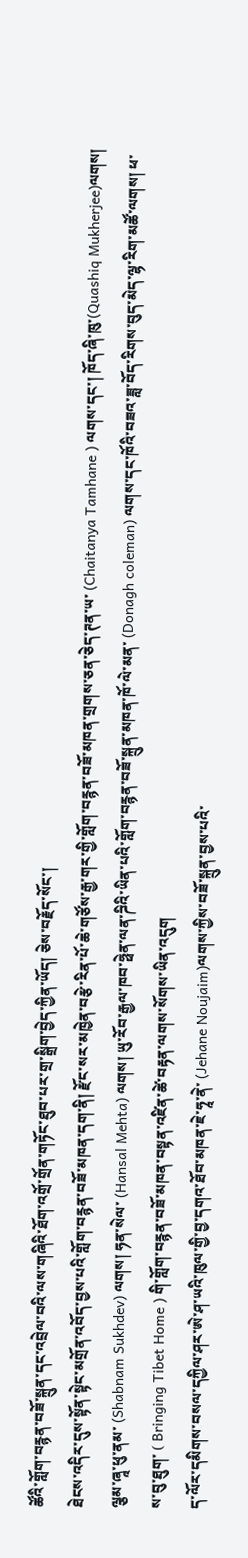ཚོའི་གློག་བརྙན་བཟོ་སྐྲུན་དང་འབྲེལ་བའི་ལས་གཞིའི་ཐོག་འགྲོ་གྲོན་གཏོང་ཐུབ་པར་གྲ་སྒྲིག་བྱེད་ཀྱིན་ཡོད། ཅེས་བརྗོད་སོང་།
ཐེངས་འདིར་དུས་སྟོན་སྟེང་མགྲོན་འབོད་བྱས་པའི་གློག་བརྙན་བཟོ་མཁན་དག་ནི། རྫོང་སར་མཁྱེན་བརྩེ་རིན་པོ་ཆེ་གཙོས་རྒྱ་གར་གྱི་གློག་བརྙན་བཟོ་མཁན་གྲགས་ཅན་ཅེད་ཊན་ཡ་ (Chaitanya Tamhane ) ལགས་དང་། ཁོད་ཞི་ཁུ་(Quashiq Mukherjee)ལགས། ལྕམ་ཞཱ་ཕུ་ནམ་ (Shabnam Sukhdev) ལགས། ཧན་སེལ་ (Hansal Mehta) ལགས། ཡུ་རོབ་རྒྱལ་ཁབ་ཧྥེན་ལན་ཌིའི་ཡིན་པའི་གློག་བརྙན་བཟོ་སྐྲུན་མཁན་ཁོ་ལེ་མན་ (Donagh coleman) ལགས་དང་ཁོའི་བཟའ་ཟླ་བོད་རིགས་བུད་མེད་ལྷ་རིག་མཚོ་ལགས། ཕ་ས་བུ་ཐུག་ ( Bringing Tibet Home ) གི་གློག་བརྙན་བཟོ་མཁན་བསྟན་འཛིན་ཚེ་བརྟན་ལགས་སོགས་ཡིན་འདུག
ད་ལོར་དམིགས་བསལ་དཀྱིལ་ཤར་ཨེ་ཤ་ཡའི་ཁུལ་གྱི་བྱ་དགའ་ཐོབ་མཁན་ཇེ་ཧཱ་ནེ་ (Jehane Noujaim)ལགས་ཀྱིས་བཟོ་སྐྲུན་བྱས་པའི་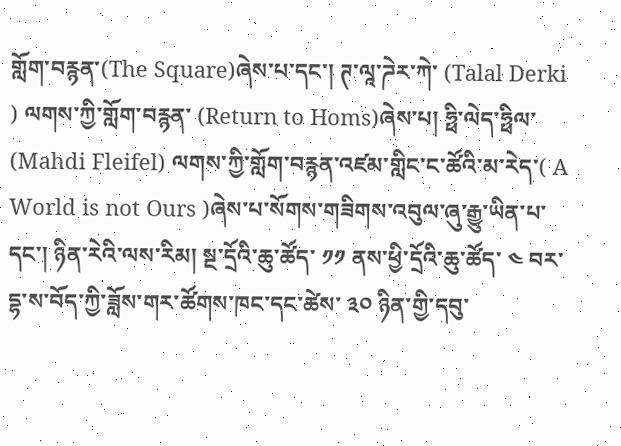གློག་བརྙན་(The Square)ཞེས་པ་དང་། ཊ་ལཱ་ཌེར་ཀེ་ (Talal Derki ) ལགས་ཀྱི་གློག་བརྙན་ (Return to Homs)ཞེས་པ། ཧྥི་ལེད་ཧྥིལ་ (Mahdi Fleifel) ལགས་ཀྱི་གློག་བརྙན་འཛམ་གླིང་ང་ཚོའི་མ་རེད་( A World is not Ours )ཞེས་པ་སོགས་གཟིགས་འབུལ་ཞུ་རྒྱུ་ཡིན་པ་དང་། ཉིན་རེའི་ལས་རིམ། སྔ་དྲོའི་ཆུ་ཚོད་ ༡༡ ནས་ཕྱི་དྲོའི་ཆུ་ཚོད་ ༤ བར་དྷ་ས་བོད་ཀྱི་ཟློས་གར་ཚོགས་ཁང་དང་ཚེས་ ༣༠ ཉིན་གྱི་དབུ་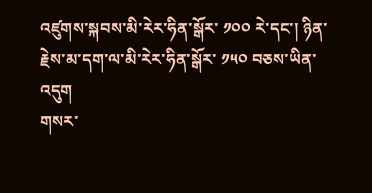འཛུགས་སྐབས་མི་རེར་ཧིན་སྒོར་ ༡༠༠ རེ་དང་། ཉིན་རྗེས་མ་དག་ལ་མི་རེར་ཧིན་སྒོར་ ༡༥༠ བཅས་ཡིན་འདུག
གསར་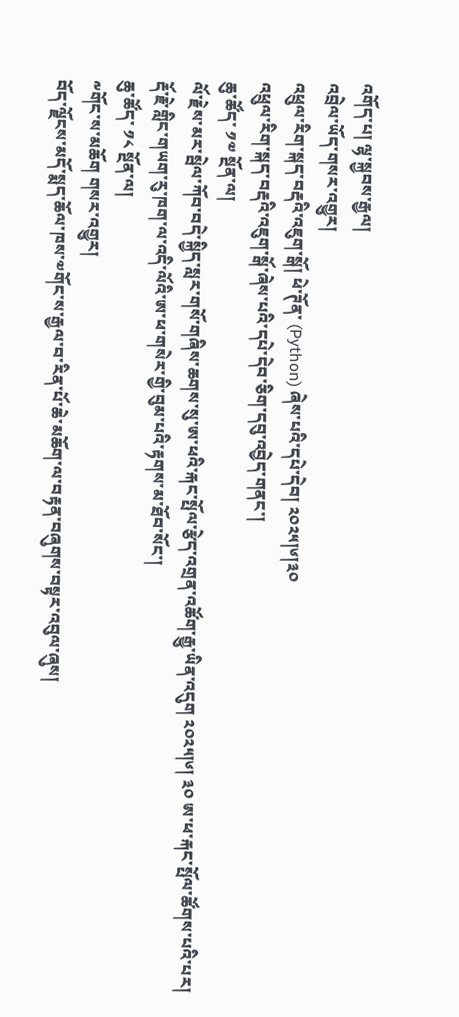འགོད་པ། ལྷ་སྐྱབས་རྒྱལ།
འབྲེལ་ཡོད་གསར་འགྱུར།
འཕྲུལ་རིག་སྐད་བརྡའི་འཇུག་སྒོ། ཕེ་ཊོན་ (Python) ཞེས་པའི་དཔེ་དེབ། ༢༠༢༥།༦།༣༠
འཕྲུལ་རིག་སྐད་བརྡའི་འཇུག་སྒོ་ཞེས་པའི་དཔེ་དེབ་ཅིག་དབུ་འབྱེད་གནང་།
ཆུ་ཚོད་ ༡༧ སྔོན་ལ།
ལོ་རྗེས་མར་སྦེལ་ཀོབ་བདེ་སྐྱིད་སླར་གསོ་གཞིས་ཆགས་སུ་ཨ་ཕའི་རྐང་སྤོལ་རྩེད་འགྲན་འཚོག་རྒྱུ་ཡིན་འདུག ༢༠༢༥།༦། ༣༠ ཨ་ཕ་རྐང་སྤོལ་ཚོགས་པའི་པར།
རྡོ་རྗེ་གླིང་གཡག་རུ་ཁག་ལ་འདི་ལོའི་ཨ་ཕ་གསེར་གྱི་བུམ་པའི་རྟགས་མ་ཐོབ་སོང་།
ཆུ་ཚོད་ ༡༨ སྔོན་ལ།
༸གོང་ས་མཆོག གསར་འགྱུར།
བོད་ལྗོངས་མདོ་སྨད་ཆོལ་ཁས་༧གོང་ས་རྒྱལ་བ་རིན་པོ་ཆེ་མཆོག་ལ་བརྟན་བཞུགས་བསྟར་འབུལ་ཞུས།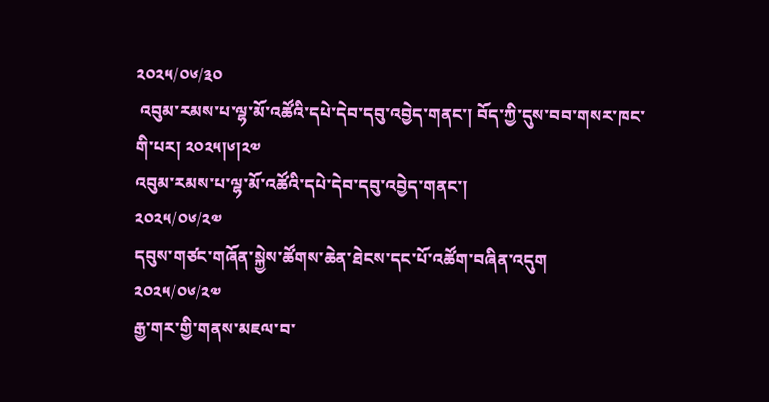༢༠༢༥/༠༦/༣༠
 འབུམ་རམས་པ་ལྷ་མོ་འཚོའི་དཔེ་དེབ་དབུ་འབྱེད་གནང་། བོད་ཀྱི་དུས་བབ་གསར་ཁང་གི་པར། ༢༠༢༥།༦།༢༧
འབུམ་རམས་པ་ལྷ་མོ་འཚོའི་དཔེ་དེབ་དབུ་འབྱེད་གནང་།
༢༠༢༥/༠༦/༢༧
དབུས་གཙང་གཞོན་སྐྱེས་ཚོགས་ཆེན་ཐེངས་དང་པོ་འཚོག་བཞིན་འདུག
༢༠༢༥/༠༦/༢༧
རྒྱ་གར་གྱི་གནས་མཇལ་བ་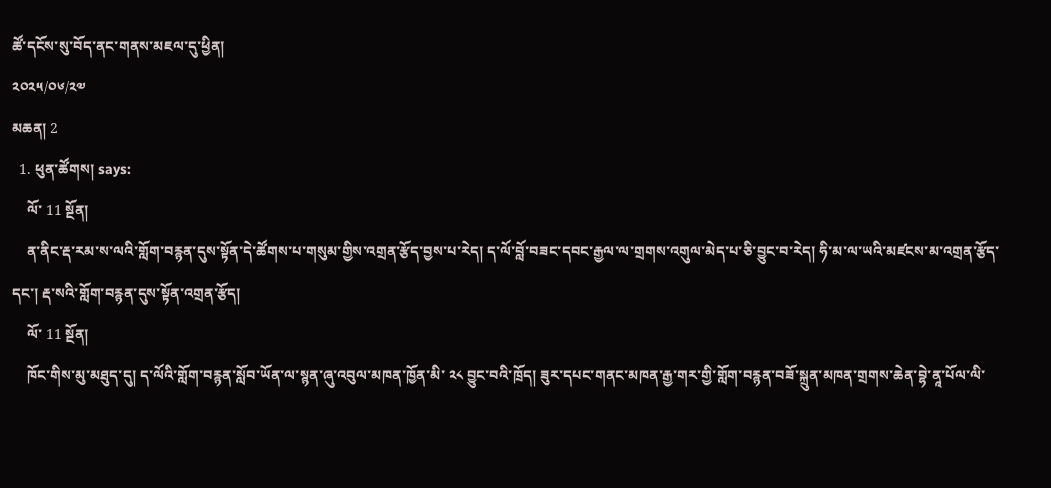ཚོ་དངོས་སུ་བོད་ནང་གནས་མཇལ་དུ་ཕྱིན།
༢༠༢༥/༠༦/༢༧
མཆན། 2
  1. ཕུན་ཚོགས། says:
    ལོ་ 11 སྔོན།
    ན་ནིང་རྡ་རམ་ས་ལའི་གློག་བརྙན་དུས་སྟོན་དེ་ཚོགས་པ་གསུམ་གྱིས་འགྲན་རྩོད་བྱས་པ་རེད། ད་ལོ་བློ་བཟང་དབང་རྒྱལ་ལ་གྲགས་འགུལ་མེད་པ་ཅི་བྱུང་བ་རེད། ཧི་མ་ལ་ཡའི་མཛངས་མ་འགྲན་རྩོད་དང་། རྡ་སའི་གློག་བརྙན་དུས་སྟོན་འགྲན་རྩོད།
    ལོ་ 11 སྔོན།
    ཁོང་གིས་མུ་མཐུད་དུ། ད་ལོའི་གློག་བརྙན་སློབ་ཡོན་ལ་སྙན་ཞུ་འབུལ་མཁན་ཁྱོན་མི་ ༢༨ བྱུང་བའི་ཁྲོད། ཟུར་དཔང་གནང་མཁན་རྒྱ་གར་གྱི་གློག་བརྙན་བཟོ་སྐྲུན་མཁན་གྲགས་ཆེན་བྷེ་ནཱ་པོལ་ལི་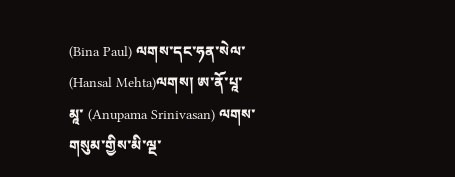(Bina Paul) ལགས་དང་ཧན་སེལ་ (Hansal Mehta)ལགས། ཨ་ནོ་པཱ་མཱ་ (Anupama Srinivasan) ལགས་གསུམ་གྱིས་མི་ལྔ་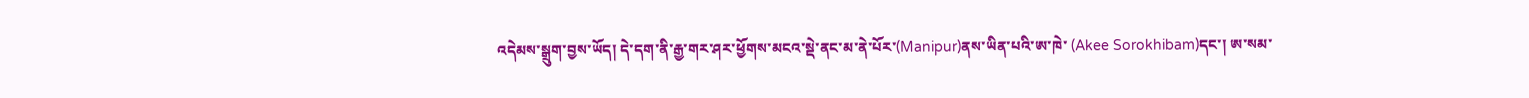འདེམས་སྒྲུག་བྱས་ཡོད། དེ་དག་ནི་རྒྱ་གར་ཤར་ཕྱོགས་མངའ་སྡེ་ནང་མ་ནེ་པོར་(Manipur)ནས་ཡིན་པའི་ཨ་ཁེ་ (Akee Sorokhibam)དང་། ཨ་སམ་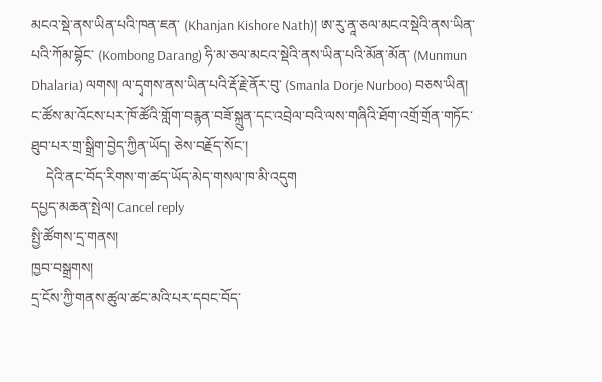མངའ་སྡེ་ནས་ཡིན་པའི་ཁན་ཇན་ (Khanjan Kishore Nath)། ཨ་རུ་ནཱ་ཅལ་མངའ་སྡེའི་ནས་ཡིན་པའི་ཀོམ་བྷོང་ (Kombong Darang) ཧི་མ་ཅལ་མངའ་སྡེའི་ནས་ཡིན་པའི་མོན་མོན་ (Munmun Dhalaria) ལགས། ལ་དྭགས་ནས་ཡིན་པའི་རྡོ་རྗེ་ནོར་བུ་ (Smanla Dorje Nurboo) བཅས་ཡིན། ང་ཚོས་མ་འོངས་པར་ཁོ་ཚོའི་གློག་བརྙན་བཟོ་སྐྲུན་དང་འབྲེལ་བའི་ལས་གཞིའི་ཐོག་འགྲོ་གྲོན་གཏོང་ཐུབ་པར་གྲ་སྒྲིག་བྱེད་ཀྱིན་ཡོད། ཅེས་བརྗོད་སོང་།
    དེའི་ནང་བོད་རིགས་ག་ཚད་ཡོད་མེད་གསལ་ཁ་མི་འདུག
དཔྱད་མཆན་སྤེལ། Cancel reply
སྤྱི་ཚོགས་དྲ་གནས།
ཁྱབ་བསྒྲགས།
དྲ་ངོས་ཀྱི་གནས་ཚུལ་ཚང་མའི་པར་དབང་བོད་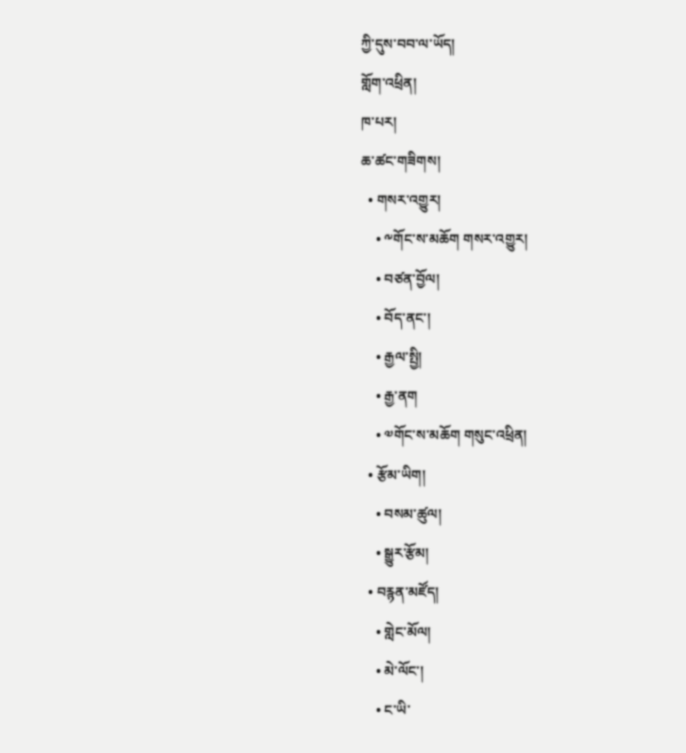ཀྱི་དུས་བབ་ལ་ཡོད།
གློག་འཕྲིན།
ཁ་པར།
ཆ་ཚང་གཟིགས།
  • གསར་འགྱུར།
    • ༸གོང་ས་མཆོག གསར་འགྱུར།
    • བཙན་བྱོལ།
    • བོད་ནང་།
    • རྒྱལ་སྤྱི།
    • རྒྱ་ནག
    • ༧གོང་ས་མཆོག གསུང་འཕྲིན།
  • རྩོམ་ཡིག།
    • བསམ་ཚུལ།
    • སྒྱུར་རྩོམ།
  • བརྙན་མཛོད།
    • གླེང་མོལ།
    • མེ་ལོང་།
    • ང་ཡི་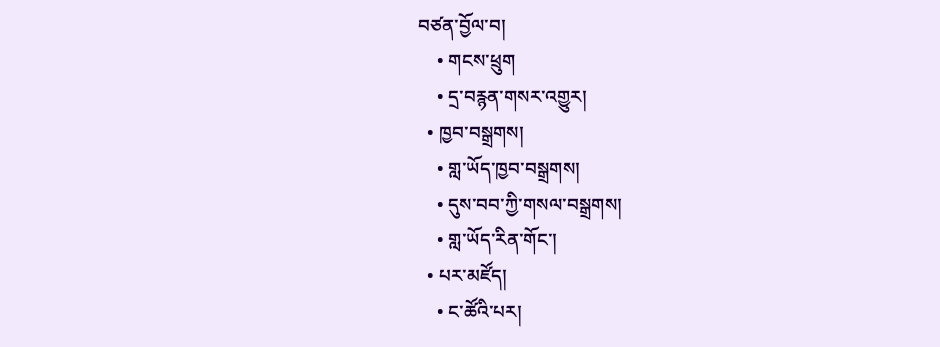བཙན་བྱོལ་བ།
    • གངས་ཕྲུག
    • དྲ་བརྙན་གསར་འགྱུར།
  • ཁྱབ་བསྒྲགས།
    • གླ་ཡོད་ཁྱབ་བསྒྲགས།
    • དུས་བབ་ཀྱི་གསལ་བསྒྲགས།
    • གླ་ཡོད་རིན་གོང་།
  • པར་མཛོད།
    • ང་ཚོའི་པར།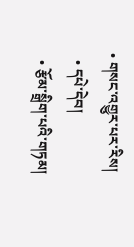• གསང་འགྱུར་པར་རིས།
  • དཔེ་དེབ།
  • རྩོམ་སྒྲིག་པའི་གཏམ།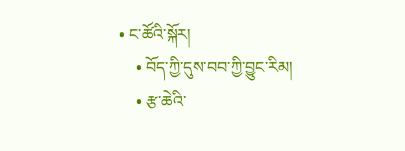• ང་ཚོའི་སྐོར།
    • བོད་ཀྱི་དུས་བབ་ཀྱི་བྱུང་རིམ།
    • རྩ་ཆེའི་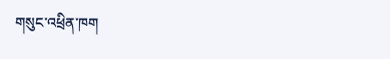གསུང་འཕྲིན་ཁག